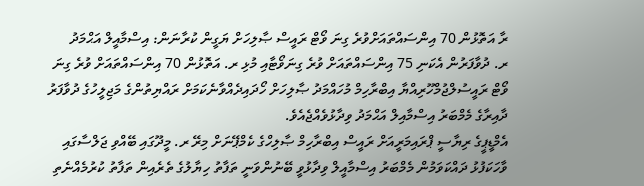ރާ އަތޮޅުން 70 އިންސައްތައަށްވުރެ ގިނަ ވޯޓް ރައީސް ޞާލިހަށް ޔަގީން ކުރާނަން: އިސްމާއީލް އަޙްމަދު
ރ. ދުވާފަރުން އެކަނި 75 އިންސައްތައަށް ވުރެ ގިނަވޯޓާއި މުޅި ރ. އަތޮޅުން 70 އިންސައްތައަށް ވުރެ ގިނަ ވޯޓް ރައީސުލްޖުމްހޫރިއްޔާ އިބްރާހިމް މުހައްމަދު ޞާލިހަށް ހޯދައިދެއްވާނެކަމަށް ރައްޔިތުންގެ މަޖިލީހުގެ ދުވާފަރު ދާއިރާގެ މެމްބަރު އިސްމާއިލް އަޙްމަދު ވިދާޅުވެއްޖެއެވެ.
އެމްޑީޕީގެ ރިޔާސީ ޕްރައިމަރީއަށް ރައީސް އިބްރާހިމް ޞާލިހްގެ ކެމްޕޭނަށް މިރޭ ރ. މީދޫގައި ބޭއްވި ޖަލްސާގައި ވާހަކަފުޅު ދައްކަވަމުން މެމްބަރު އިސްމާއީލް ވިދާޅުވީ ބޭނުންވަނީ ތަފާތު ހިޔާލުގެ ތެރެއިން ތަފާތު ކުރުމެއްނެތި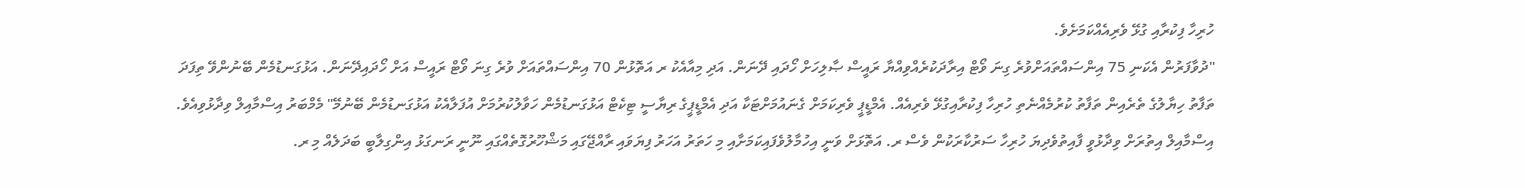ހުރިހާ ފިކުރާއި ގުޅޭ ވެރިއެއްކަމަށެވެ.
"ދުވާފަރުން އެކަނި 75 އިންސައްތައަށްވުރެ ގިނަ ވޯޓް އިރާދަކުރެއްވިއްޔާ ރައީސް ޞާލިހަށް ހޯދައި ދޭނަން. އަދި މިއާއެކު ރ އަތޮޅުން 70 އިންސައްތައަށް ވުރެ ގިނަ ވޯޓް ރައީސް އަށް ހޯދައިދޭނަން. އަޅުގަނޑުމެން ބޭނުންވޭ ތިފަދަ ތަފާތު ހިޔާލުގެ ތެރެއިން ތަފާތު ކުރުމެއްނެތި ހުރިހާ ފިކުރާއިގުޅޭ ވެރިއެއް. އެމްޑީޕީ ވެރިކަމަށް ގެނައުމަށްޓަކާ އަދި އެމްޑީޕީގެ ރިޔާސީ ޓިކެޓް އަޅުގަނޑުމެން ހަވާލުކުރުމަށް އުފަލާއެކު އަޅުގަނޑުމެން ބޭނުމޭ" މެމްބަރު އިސްމާއިލް ވިދާޅުވިއެވެ.
އިސްމާއިލް އިތުރަށް ވިދާޅުވީ ފާއިތުވެދިޔަ ހުރިހާ ސަރުކާރަކުން ވެސް ރ. އަތޮޅަށް ވަނީ އިހުމާލުވެފައިކަމަށާއި މި ހަތަރު އަހަރު ފިޔަވައި ރާއްޖޭގައި މަޝްހޫރުގޮތެއްގައި ނޫނީ ރަނގަޅު އިންގިލާބީ ބަދަލެއް މި ރ.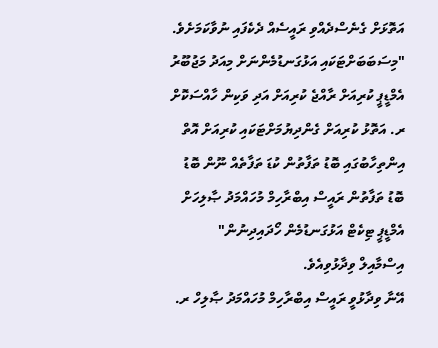އަތޮޅަށް ގެނެސްދެއްވި ރައީސެއް ދެކެފައި ނުވާކަމަށެވެ.
"މިސަބަބަށްޓަކައި އަޅުގަނޑުމެންނަށް މިއަދު މަޖުބޫރު އެމްޑީޕީ ކުރިއަށް ރާއްޖެ ކުރިއަށް އަދި ވަކިން ހާއްސަކޮށް ރ. އަތޮޅު ކުރިއަށް ގެންދިޔުމަށްޓަކައި ކުރިއަށް އޮތް އިންތިހާބުގައި ބޮޑު ތަފާތުން ކުޑަ ތަފާތެއް ނޫން ބޮޑު ބޮޑު ތަފާތުން ރައީސް އިބްރާހިމް މުހައްމަދު ޞާލިހަށް އެމްޑީޕީ ޓިކެޓް އަޅުގަނޑުމެން ހޯދައިދިނުން" އިސްމާއިލް ވިދާޅުވިއެވެ.
އޭނާ ވިދާޅުވީ ރައީސް އިބްރާހިމް މުހައްމަދު ޞާލިހް ރ.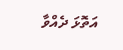އަތޮޅަ ދެއްވާ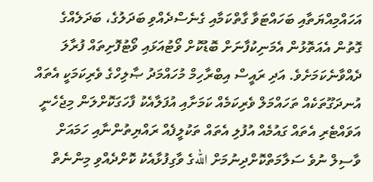އަހައްމިއްޔަތާއި ބަހައްޓަވާ ގާތްކަމާއި ގެނެސްދެއްވި ބަދަލުގެ، ބަދަލެއްގެ ގޮތުން އެއަތޮޅުން އެމަނިކުފާނަށް ބޮޑުކޮށް ވޯޓުއަޅައި ވޯޓުފޮށިތައް ފުރާލަ ދެއްވާނެކަމަށެވެ. އަދި ރައީސް އިބްރާހިމް މުހައްމަދު ޞާލިހްގެ ވެރިކަމަކީ އެތައް އުނދަގޫތަކެއް ތަހައްމަލް ވެރިކަމެއް ކަމަށާއި އުފަލާއެކު ފާހަގަކޮށްލަން މިޖެހެނީ އަވައްޓެރި އެތައް ގައުމެއް އުފުލި އެތައް ތަކުލީފެއް ރައްޔިތުންނާއި ހަމައަށް ވާސިލް ނުވެ ސަލާމަތްކޮށްދިނުމަށް اللهގެ ވާގިފުޅާއެކު ކޮށްދެއްވި މިންނެތް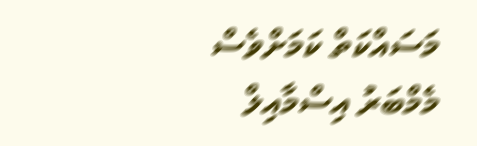މަސައްކަތް ކަމަށްވެސް މެމްބަރު އިސްމާއިލް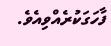ފާހަގަކުރެއްވިއެވެ.